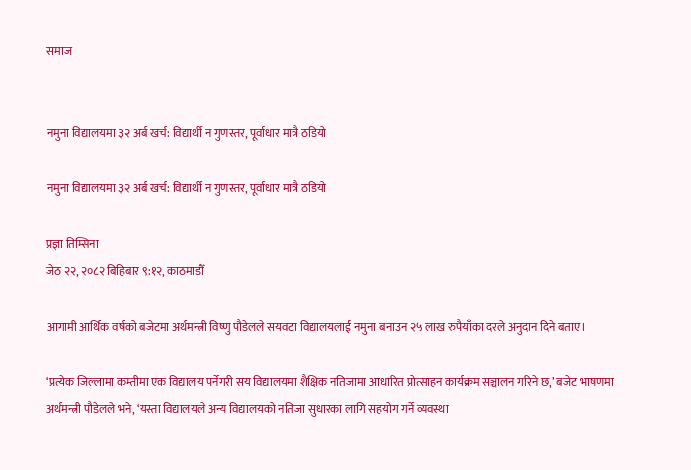समाज


नमुना विद्यालयमा ३२ अर्ब खर्च: विद्यार्थी न गुणस्तर, पूर्वाधार मात्रै ठडियो

नमुना विद्यालयमा ३२ अर्ब खर्च: विद्यार्थी न गुणस्तर, पूर्वाधार मात्रै ठडियो

प्रज्ञा तिम्सिना
जेठ २२, २०८२ बिहिबार ९:१२, काठमाडौँ

आगामी आर्थिक वर्षको बजेटमा अर्थमन्त्री विष्णु पौडेलले सयवटा विद्यालयलाई नमुना बनाउन २५ लाख रुपैयाँका दरले अनुदान दिने बताए।

‘प्रत्येक जिल्लामा कम्तीमा एक विद्यालय पर्नेगरी सय विद्यालयमा शैक्षिक नतिजामा आधारित प्रोत्साहन कार्यक्रम सञ्चालन गरिने छ,’ बजेट भाषणमा अर्थमन्त्री पौडेलले भने, ‘यस्ता विद्यालयले अन्य विद्यालयको नतिजा सुधारका लागि सहयोग गर्ने व्यवस्था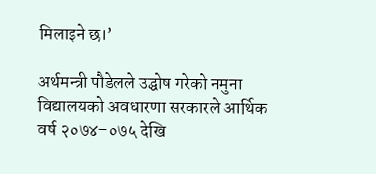मिलाइने छ।’

अर्थमन्त्री पौडेलले उद्घोष गरेको नमुना विद्यालयको अवधारणा सरकारले आर्थिक वर्ष २०७४–०७५ देखि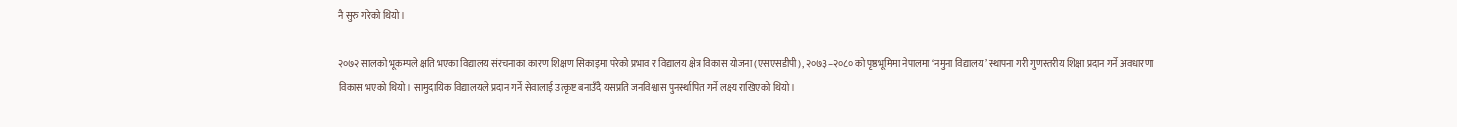नै सुरु गरेको थियो।

२०७२ सालको भूकम्पले क्षति भएका विद्यालय संरचनाका कारण शिक्षण सिकाइमा परेको प्रभाव र विद्यालय क्षेत्र विकास योजना (एसएसडीपी), २०७३–२०८० को पृष्ठभूमिमा नेपालमा ‘नमुना विद्यालय’ स्थापना गरी गुणस्तरीय शिक्षा प्रदान गर्ने अवधारणा विकास भएको थियो। सामुदायिक विद्यालयले प्रदान गर्ने सेवालाई उत्कृष्ट बनाउँदै यसप्रति जनविश्वास पुनर्स्थापित गर्ने लक्ष्य राखिएको थियो।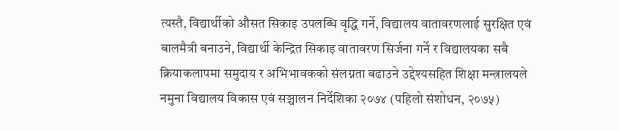त्यस्तै, विद्यार्थीको औसत सिकाइ उपलब्धि वृद्धि गर्ने, विद्यालय वातावरणलाई सुरक्षित एवं बालमैत्री बनाउने, विद्यार्थी केन्द्रित सिकाइ वातावरण सिर्जना गर्ने र विद्यालयका सबै क्रियाकलापमा समुदाय र अभिभावकको संलग्नता बढाउने उद्देश्यसहित शिक्षा मन्त्रालयले नमुना विद्यालय विकास एवं सञ्चालन निर्देशिका २०७४ (पहिलो संशोधन, २०७५)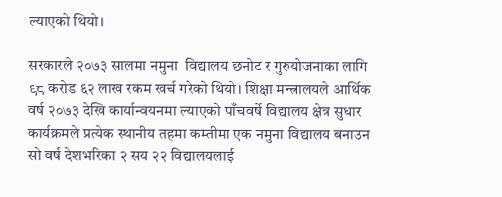ल्याएको थियो।

सरकारले २०७३ सालमा नमुना  विद्यालय छनोट र गुरुयोजनाका लागि ९८ करोड ६२ लाख रकम खर्च गरेको थियो। शिक्षा मन्त्रालयले आर्थिक वर्ष २०७३ देखि कार्यान्वयनमा ल्याएको पाँचवर्षे विद्यालय क्षेत्र सुधार कार्यक्रमले प्रत्येक स्थानीय तहमा कम्तीमा एक नमुना विद्यालय बनाउन सो वर्ष देशभरिका २ सय २२ विद्यालयलाई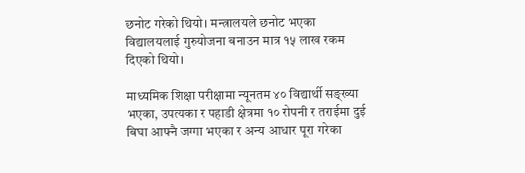छनोट गरेको थियो। मन्त्रालयले छनोट भएका विद्यालयलाई गुरुयोजना बनाउन मात्र १५ लाख रकम दिएको थियो।

माध्यमिक शिक्षा परीक्षामा न्यूनतम ४० विद्यार्थी सङ्ख्या भएका, उपत्यका र पहाडी क्षेत्रमा १० रोपनी र तराईमा दुई बिघा आफ्नै जग्गा भएका र अन्य आधार पूरा गरेका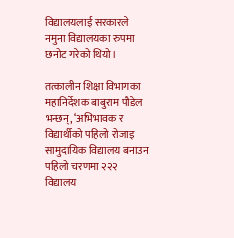विद्यालयलाई सरकारले नमुना विद्यालयका रुपमा छनोट गरेको थियो।

तत्कालीन शिक्षा विभागका महानिर्देशक बाबुराम पौडेल भन्छन्, ‘अभिभावक र विद्यार्थीको पहिलो रोजाइ सामुदायिक विद्यालय बनाउन पहिलो चरणमा २२२ विद्यालय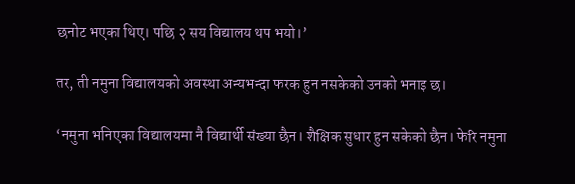छनोट भएका थिए। पछि २ सय विद्यालय थप भयो।’

तर, ती नमुना विद्यालयको अवस्था अन्यभन्दा फरक हुन नसकेको उनको भनाइ छ।

‘नमुना भनिएका विद्यालयमा नै विद्यार्थी संख्या छैन। शैक्षिक सुधार हुन सकेको छैन। फेरि नमुना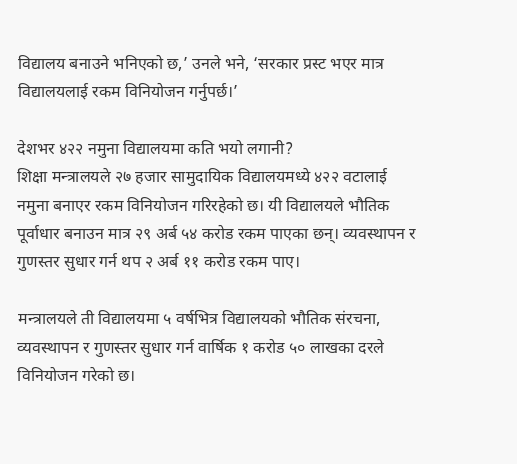विद्यालय बनाउने भनिएको छ,’ उनले भने, ‘सरकार प्रस्ट भएर मात्र विद्यालयलाई रकम विनियोजन गर्नुपर्छ।’

देशभर ४२२ नमुना विद्यालयमा कति भयो लगानी?
शिक्षा मन्त्रालयले २७ हजार सामुदायिक विद्यालयमध्ये ४२२ वटालाई नमुना बनाएर रकम विनियोजन गरिरहेको छ। यी विद्यालयले भौतिक पूर्वाधार बनाउन मात्र २९ अर्ब ५४ करोड रकम पाएका छन्। व्यवस्थापन र गुणस्तर सुधार गर्न थप २ अर्ब ११ करोड रकम पाए।

मन्त्रालयले ती विद्यालयमा ५ वर्षभित्र विद्यालयको भौतिक संरचना, व्यवस्थापन र गुणस्तर सुधार गर्न वार्षिक १ करोड ५० लाखका दरले विनियोजन गरेको छ।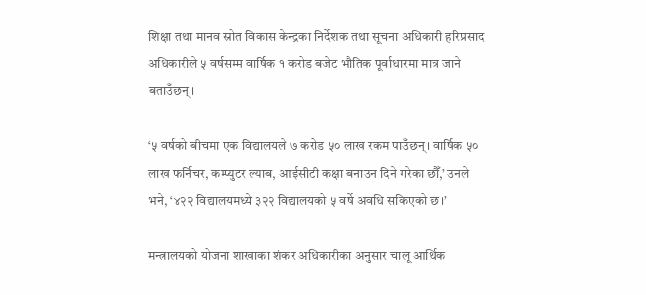शिक्षा तथा मानव स्रोत विकास केन्द्रका निर्देशक तथा सूचना अधिकारी हरिप्रसाद अधिकारीले ५ वर्षसम्म वार्षिक १ करोड बजेट भौतिक पूर्वाधारमा मात्र जाने बताउँछन्।

‘५ वर्षको बीचमा एक विद्यालयले ७ करोड ५० लाख रकम पाउँछन्। वार्षिक ५० लाख फर्निचर, कम्प्युटर ल्याब, आईसीटी कक्षा बनाउन दिने गरेका छौँ,’ उनले भने, ‘४२२ विद्यालयमध्ये ३२२ विद्यालयको ५ वर्षे अवधि सकिएको छ।’

मन्त्रालयको योजना शाखाका शंकर अधिकारीका अनुसार चालू आर्थिक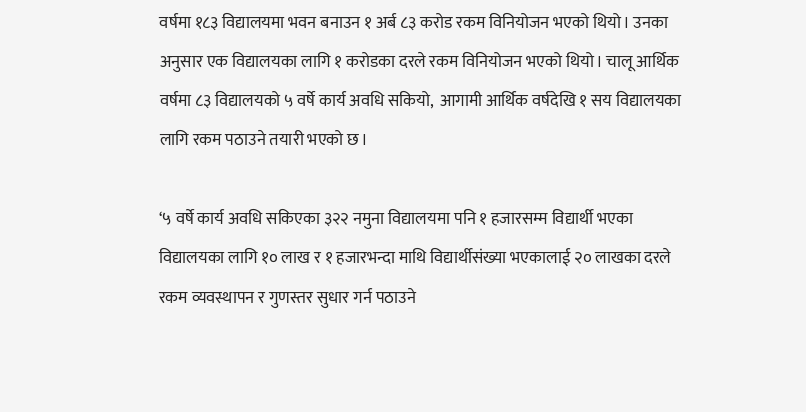वर्षमा १८३ विद्यालयमा भवन बनाउन १ अर्ब ८३ करोड रकम विनियोजन भएको थियो। उनका अनुसार एक विद्यालयका लागि १ करोडका दरले रकम विनियोजन भएको थियो। चालू आर्थिक वर्षमा ८३ विद्यालयको ५ वर्षे कार्य अवधि सकियो,  आगामी आर्थिक वर्षदेखि १ सय विद्यालयका लागि रकम पठाउने तयारी भएको छ।

‘५ वर्षे कार्य अवधि सकिएका ३२२ नमुना विद्यालयमा पनि १ हजारसम्म विद्यार्थी भएका विद्यालयका लागि १० लाख र १ हजारभन्दा माथि विद्यार्थीसंख्या भएकालाई २० लाखका दरले रकम व्यवस्थापन र गुणस्तर सुधार गर्न पठाउने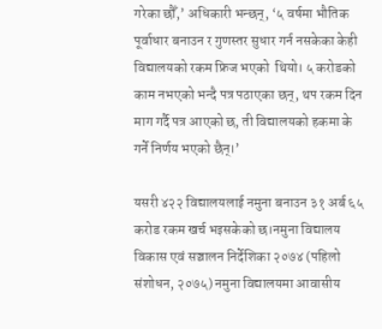गरेका छौँ,’ अधिकारी भन्छन्, ‘५ वर्षमा भौतिक पूर्वाधार बनाउन र गुणस्तर सुधार गर्न नसकेका केही विद्यालयको रकम फ्रिज भएको  थियो। ५ करोडको काम नभएको भन्दै पत्र पठाएका छन्, थप रकम दिन माग गर्दै पत्र आएको छ, ती विद्यालयको हकमा के गर्ने निर्णय भएको छैन्।’

यसरी ४२२ विद्यालयलाई नमुना बनाउन ३१ अर्ब ६५ करोड रकम खर्च भइसकेको छ।नमुना विद्यालय विकास एवं सञ्चालन निर्देशिका २०७४ (पहिलो संशोधन, २०७५) नमुना विद्यालयमा आवासीय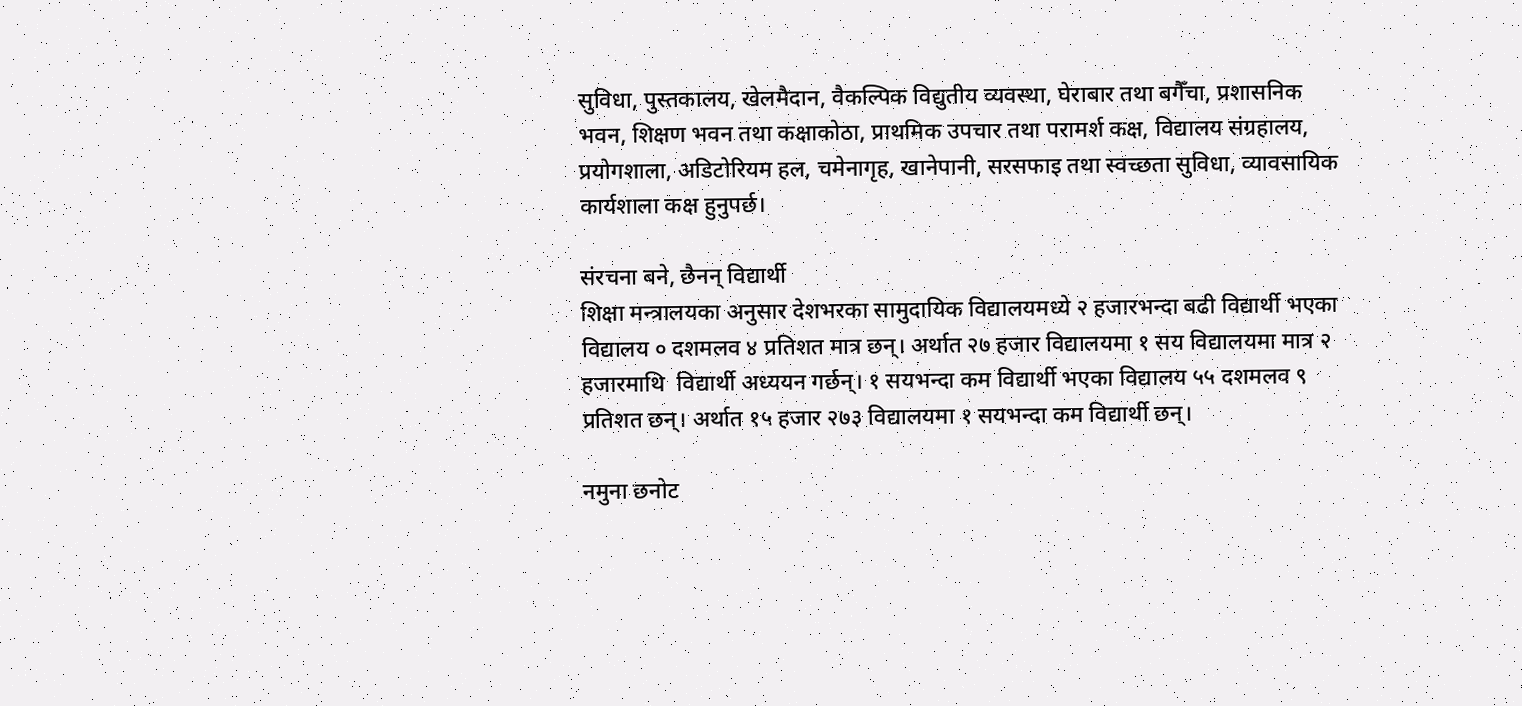सुविधा, पुस्तकालय, खेलमैदान, वैकल्पिक विद्युतीय व्यवस्था, घेराबार तथा बगैँचा, प्रशासनिक भवन, शिक्षण भवन तथा कक्षाकोठा, प्राथमिक उपचार तथा परामर्श कक्ष, विद्यालय संग्रहालय, प्रयोगशाला, अडिटोरियम हल, चमेनागृह, खानेपानी, सरसफाइ तथा स्वच्छता सुविधा, व्यावसायिक कार्यशाला कक्ष हुनुपर्छ।

संरचना बने, छैनन् विद्यार्थी
शिक्षा मन्त्रालयका अनुसार देशभरका सामुदायिक विद्यालयमध्ये २ हजारभन्दा बढी विद्यार्थी भएका विद्यालय ० दशमलव ४ प्रतिशत मात्र छन्। अर्थात २७ हजार विद्यालयमा १ सय विद्यालयमा मात्र २ हजारमाथि  विद्यार्थी अध्ययन गर्छन्। १ सयभन्दा कम विद्यार्थी भएका विद्यालय ५५ दशमलव ९ प्रतिशत छन्। अर्थात १५ हजार २७३ विद्यालयमा १ सयभन्दा कम विद्यार्थी छन्।

नमुना छनोट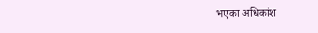भएका अधिकांश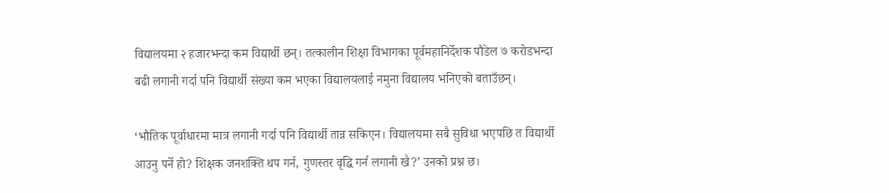विद्यालयमा २ हजारभन्दा कम विद्यार्थी छन्। तत्कालीन शिक्षा विभागका पूर्वमहानिर्देशक पौडेल ७ करोडभन्दा बढी लगानी गर्दा पनि विद्यार्थी संख्या कम भएका विद्यालयलाई नमुना विद्यालय भनिएको बताउँछन्।

‘भौतिक पूर्वाधारमा मात्र लगानी गर्दा पनि विद्यार्थी तान्न सकिएन। विद्यालयमा सबै सुविधा भएपछि त विद्यार्थी आउनु पर्ने हो? शिक्षक जनशक्ति थप गर्न, गुणस्तर वृद्धि गर्न लगानी खै?’ उनको प्रश्न छ।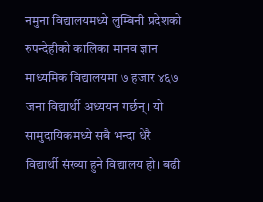नमुना विद्यालयमध्ये लुम्बिनी प्रदेशको रुपन्देहीको कालिका मानव ज्ञान माध्यमिक विद्यालयमा ७ हजार ४६७ जना विद्यार्थी अध्ययन गर्छन्। यो सामुदायिकमध्ये सबै भन्दा धेरै विद्यार्थी संख्या हुने विद्यालय हो। बढी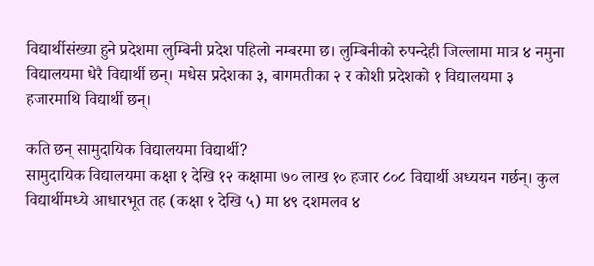विद्यार्थीसंख्या हुने प्रदेशमा लुम्बिनी प्रदेश पहिलो नम्बरमा छ। लुम्बिनीको रुपन्देही जिल्लामा मात्र ४ नमुना विद्यालयमा धेरै विद्यार्थी छन्। मधेस प्रदेशका ३, बागमतीका २ र कोशी प्रदेशको १ विद्यालयमा ३ हजारमाथि विद्यार्थी छन्।

कति छन् सामुदायिक विद्यालयमा विद्यार्थी?
सामुदायिक विद्यालयमा कक्षा १ देखि १२ कक्षामा ७० लाख १० हजार ८०८ विद्यार्थी अध्ययन गर्छन्। कुल विद्यार्थीमध्ये आधारभूत तह (कक्षा १ देखि ५) मा ४९ दशमलव ४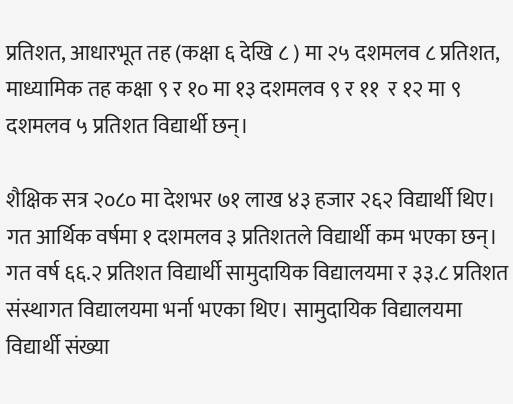प्रतिशत, आधारभूत तह (कक्षा ६ देखि ८ ) मा २५ दशमलव ८ प्रतिशत, माध्यामिक तह कक्षा ९ र १० मा १३ दशमलव ९ र ११  र १२ मा ९ दशमलव ५ प्रतिशत विद्यार्थी छन्।

शैक्षिक सत्र २०८० मा देशभर ७१ लाख ४३ हजार २६२ विद्यार्थी थिए। गत आर्थिक वर्षमा १ दशमलव ३ प्रतिशतले विद्यार्थी कम भएका छन्। गत वर्ष ६६.२ प्रतिशत विद्यार्थी सामुदायिक विद्यालयमा र ३३.८ प्रतिशत संस्थागत विद्यालयमा भर्ना भएका थिए। सामुदायिक विद्यालयमा विद्यार्थी संख्या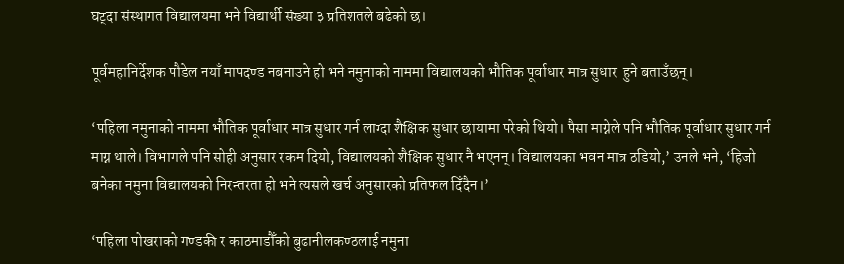घट्दा संस्थागत विद्यालयमा भने विद्यार्थी संख्या ३ प्रतिशतले बढेको छ।

पूर्वमहानिर्देशक पौडेल नयाँ मापदण्ड नबनाउने हो भने नमुनाको नाममा विद्यालयको भौतिक पूर्वाधार मात्र सुधार  हुने बताउँछन्।

‘पहिला नमुनाको नाममा भौतिक पूर्वाधार मात्र सुधार गर्न लाग्दा शैक्षिक सुधार छायामा परेको थियो। पैसा माग्नेले पनि भौतिक पूर्वाधार सुधार गर्न माग्न थाले। विभागले पनि सोही अनुसार रकम दियो, विद्यालयको शैक्षिक सुधार नै भएनन्। विद्यालयका भवन मात्र ठडियो,’ उनले भने, ‘हिजो बनेका नमुना विद्यालयको निरन्तरता हो भने त्यसले खर्च अनुसारको प्रतिफल दिँदैन।’

‘पहिला पोखराको गण्डकी र काठमाडौँको बुढानीलकण्ठलाई नमुना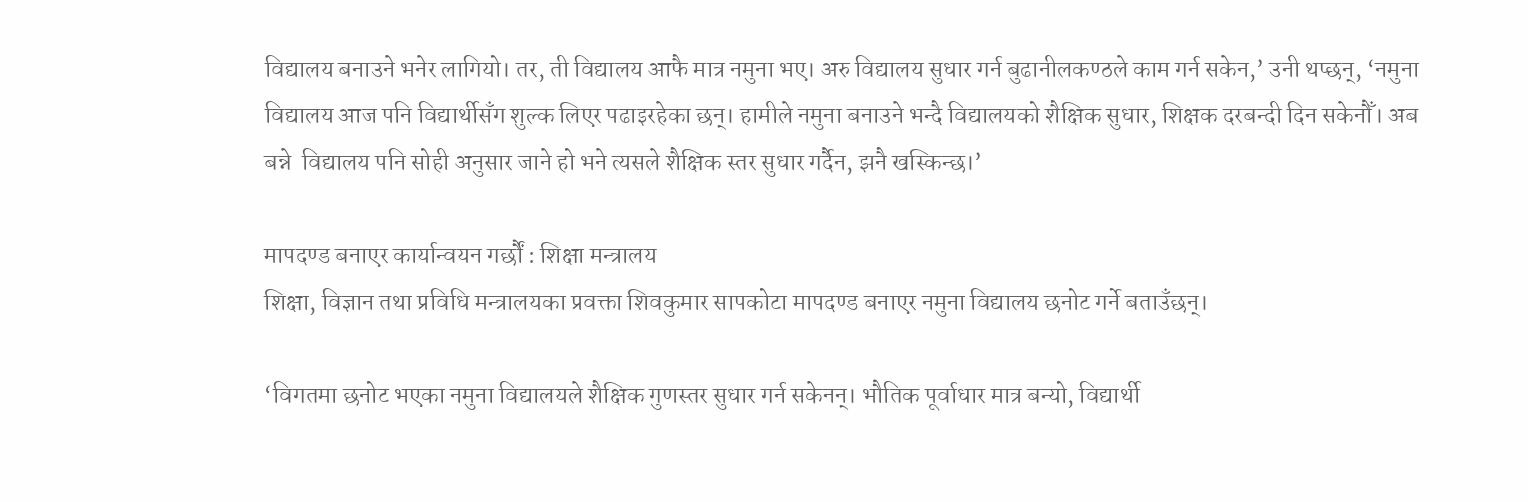विद्यालय बनाउने भनेर लागियो। तर, ती विद्यालय आफै मात्र नमुना भए। अरु विद्यालय सुधार गर्न बुढानीलकण्ठले काम गर्न सकेन,’ उनी थप्छन्, ‘नमुना विद्यालय आज पनि विद्यार्थीसँग शुल्क लिएर पढाइरहेका छन्। हामीले नमुना बनाउने भन्दै विद्यालयको शैक्षिक सुधार, शिक्षक दरबन्दी दिन सकेनौँ। अब बन्ने  विद्यालय पनि सोही अनुसार जाने हो भने त्यसले शैक्षिक स्तर सुधार गर्दैन, झनै खस्किन्छ।’

मापदण्ड बनाएर कार्यान्वयन गर्छौं : शिक्षा मन्त्रालय
शिक्षा, विज्ञान तथा प्रविधि मन्त्रालयका प्रवक्ता शिवकुमार सापकोटा मापदण्ड बनाएर नमुना विद्यालय छनोट गर्ने बताउँछन्।

‘विगतमा छनोट भएका नमुना विद्यालयले शैक्षिक गुणस्तर सुधार गर्न सकेनन्। भौतिक पूर्वाधार मात्र बन्यो, विद्यार्थी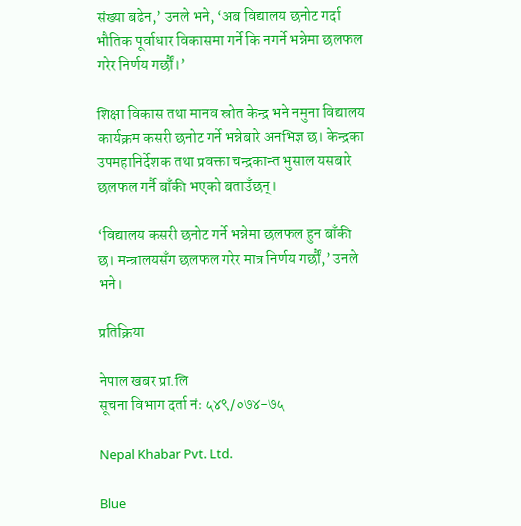संख्या बढेन,’ उनले भने, ‘अब विद्यालय छनोट गर्दा भौतिक पूर्वाधार विकासमा गर्ने कि नगर्ने भन्नेमा छलफल गरेर निर्णय गर्छौं।’

शिक्षा विकास तथा मानव स्रोत केन्द्र भने नमुना विद्यालय कार्यक्रम कसरी छनोट गर्ने भन्नेबारे अनभिज्ञ छ। केन्द्रका उपमहानिर्देशक तथा प्रवक्ता चन्द्रकान्त भुसाल यसबारे छलफल गर्नै बाँकी भएको बताउँछन्।

‘विद्यालय कसरी छनोट गर्ने भन्नेमा छलफल हुन बाँकी छ। मन्त्रालयसँग छलफल गरेर मात्र निर्णय गर्छौं,’ उनले भने।

प्रतिक्रिया

नेपाल खबर प्रा.लि
सूचना विभाग दर्ता नंः ५४९/०७४-७५

Nepal Khabar Pvt. Ltd.

Blue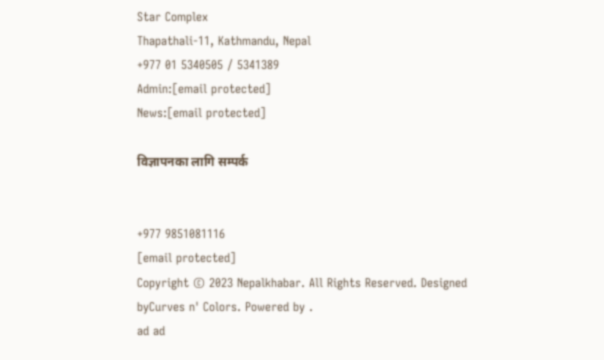Star Complex
Thapathali-11, Kathmandu, Nepal
+977 01 5340505 / 5341389
Admin:[email protected]
News:[email protected]

विज्ञापनका लागि सम्पर्क


+977 9851081116
[email protected]
Copyright © 2023 Nepalkhabar. All Rights Reserved. Designed byCurves n' Colors. Powered by .
ad ad